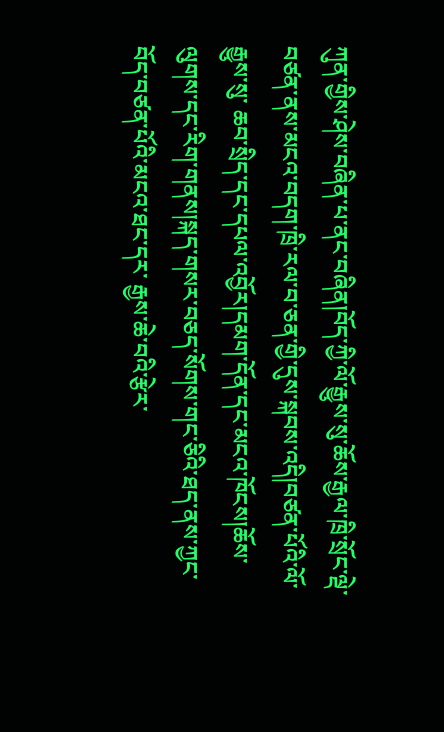ཀུན་གྱིས་ཤེས་བཞིན་པ་ནང་བཞིན།བོད་ཀྱི་ལོ་རྒྱུས་སུ་ཆོས་རྒྱལ་ཁྲི་སྲོང་ལྡེ་ བཙན་ནས་མངའ་བདག་ཁྲི་རལ་བ་ཅན་གྱི་དུས་སྐབས་འདི།བཙན་པོའི་ལོ་རྒྱུས་སུ་ ཆབ་སྲིད་དང་དཔལ་འབྱོར།དམག་དོན་དང་མངའ་ཁོངས།ཆོས་ལུགས་དང་རིག་གནས།སྐད་གསར་བཅད་སོགས་གང་ཅིའི་ཐད་ནས་ཀྱང་བོད་བཙན་པོའི་མངའ་ཐང་དར་ རྒྱས་ཆེ་བའི་རྩེར་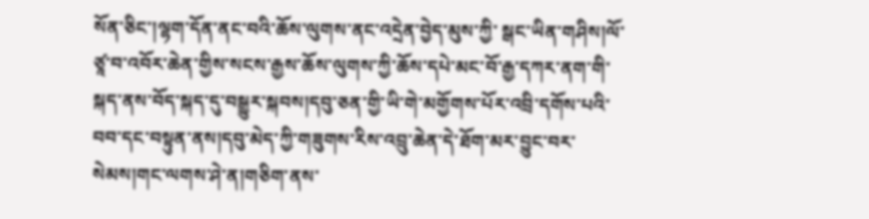སོན་ཅིང་།ལྷག་དོན་ནང་བའི་ཆོས་ལུགས་ནང་འདྲེན་བྱེད་མུས་ཀྱི་ སྒང་ཡིན་གཤིས།ལོ་ཙཱ་བ་འབོར་ཆེན་གྱིས་སངས་རྒྱས་ཆོས་ལུགས་ཀྱི་ཆོས་དཔེ་མང་བོ་རྒྱ་དཀར་ནག་གི་སྐད་ནས་བོད་སྐད་དུ་བསྒྱུར་སྐབས།དབུ་ཅན་གྱི་ཡི་གེ་མགྱོགས་པོར་འབྲི་དགོས་པའི་བབ་དང་བསྟུན་ནས།དབུ་མེད་ཀྱི་གཟུགས་རིས་འབྲུ་ཆེན་དེ་ཐོག་མར་བྱུང་བར་སེམས།གང་ལགས་ཤེ་ན།གཅིག་ནས་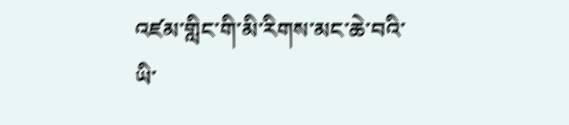འཛམ་གླིང་གི་མི་རིགས་མང་ཆེ་བའི་ཡི་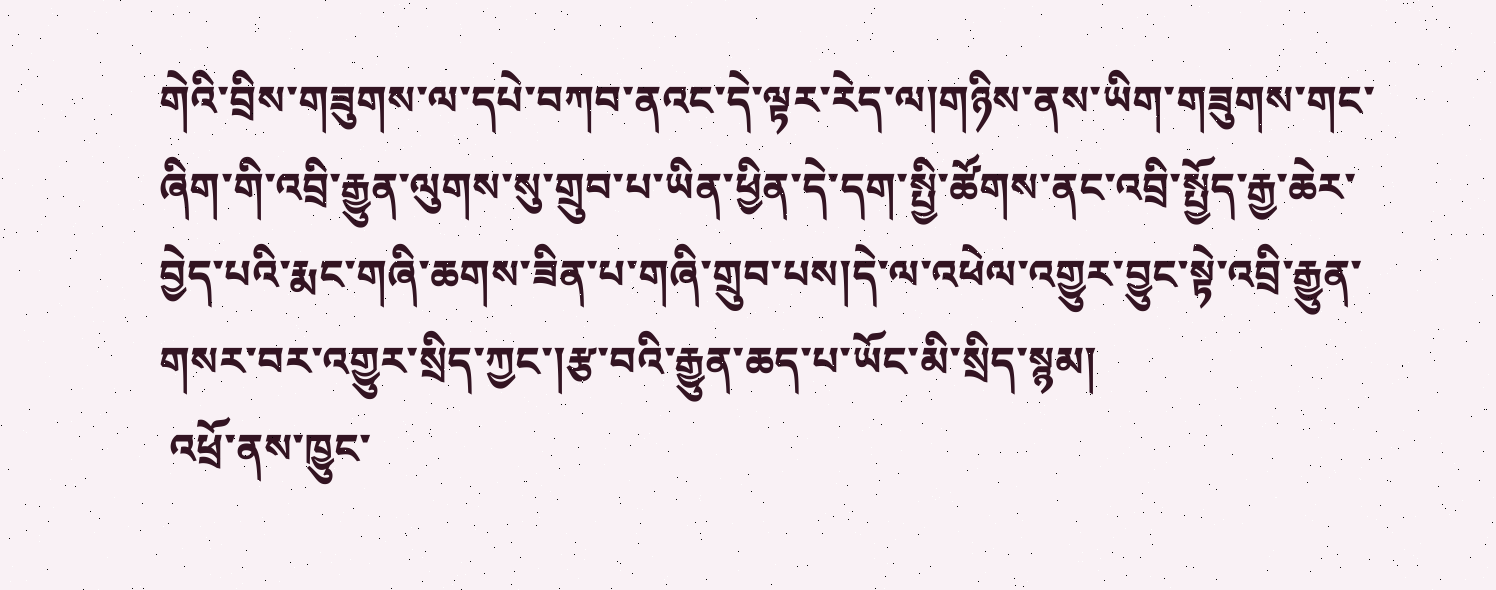གེའི་བྲིས་གཟུགས་ལ་དཔེ་བཀབ་ནའང་དེ་ལྟར་རེད་ལ།གཉིས་ནས་ཡིག་གཟུགས་གང་ཞིག་གི་འབྲི་རྒྱུན་ལུགས་སུ་གྲུབ་པ་ཡིན་ཕྱིན་དེ་དག་སྤྱི་ཚོགས་ནང་འབྲི་སྤྱོད་རྒྱ་ཆེར་ བྱེད་པའི་རྨང་གཞི་ཆགས་ཟིན་པ་གཞི་གྲུབ་པས།དེ་ལ་འཕེལ་འགྱུར་བྱུང་སྟེ་འབྲི་རྒྱུན་ གསར་བར་འགྱུར་སྲིད་ཀྱང་།རྩ་བའི་རྒྱུན་ཆད་པ་ཡོང་མི་སྲིད་སྙམ།
 འཕྲོ་ནས་ཁྱུང་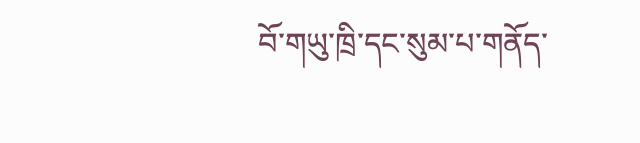བོ་གཡུ་ཁྲི་དང་སུམ་པ་གནོད་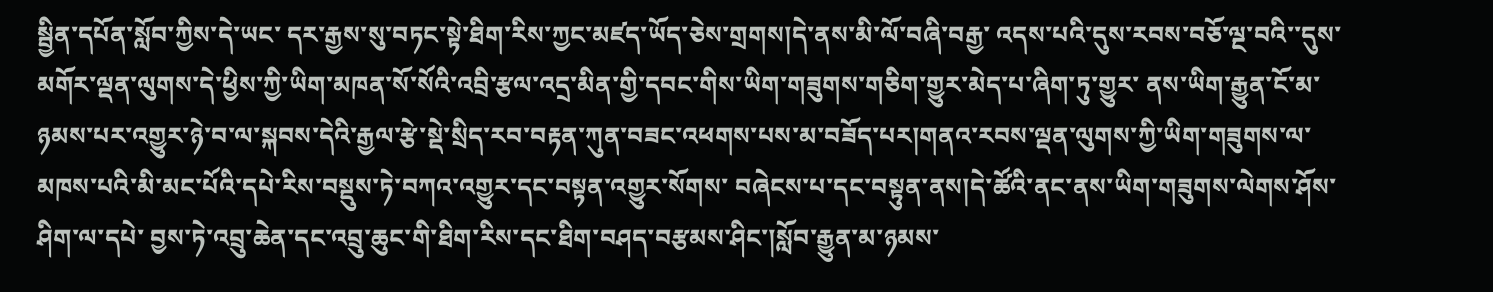སྦྱིན་དཔོན་སློབ་ཀྱིས་དེ་ཡང་ དར་རྒྱས་སུ་བཏང་སྟེ་ཐིག་རིས་ཀྱང་མཛད་ཡོད་ཅེས་གྲགས།དེ་ནས་མི་ལོ་བཞི་བརྒྱ་ འདས་པའི་དུས་རབས་བཅོ་ལྔ་བའི་་དུས་མགོར་ལྡན་ལུགས་དེ་ཕྱིས་ཀྱི་ཡིག་མཁན་སོ་སོའི་འབྲི་རྩལ་འདྲ་མིན་གྱི་དབང་གིས་ཡིག་གཟུགས་གཅིག་གྱུར་མེད་པ་ཞིག་ཏུ་གྱུར་ ནས་ཡིག་རྒྱུན་ངོ་མ་ཉམས་པར་འགྱུར་ཉེ་བ་ལ་སྐབས་དེའི་རྒྱལ་རྩེ་སྡེ་སྲིད་རབ་བརྟན་ཀུན་བཟང་འཕགས་པས་མ་བཟོད་པར།གནའ་རབས་ལྡན་ལུགས་ཀྱི་ཡིག་གཟུགས་ལ་ མཁས་པའི་མི་མང་པོའི་དཔེ་རིས་བསྡུས་ཏེ་བཀའ་འགྱུར་དང་བསྟན་འགྱུར་སོགས་ བཞེངས་པ་དང་བསྟུན་ནས།དེ་ཚོའི་ནང་ནས་ཡིག་གཟུགས་ལེགས་ཤོས་ཤིག་ལ་དཔེ་ བྱས་ཏེ་འབྲུ་ཆེན་དང་འབྲུ་ཆུང་གི་ཐིག་རིས་དང་ཐིག་བཤད་བརྩམས་ཤིང་།སློབ་རྒྱུན་མ་ཉམས་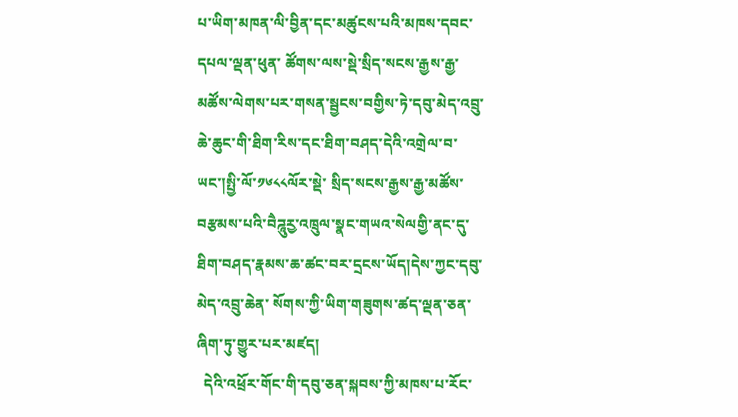པ་ཡིག་མཁན་ལི་བྱིན་དང་མཚུངས་པའི་མཁས་དབང་དཔལ་ལྡན་ཕུན་ ཚོགས་ལས་སྡེ་སྲིད་སངས་རྒྱས་རྒྱ་མཚོས་ལེགས་པར་གསན་སྦྱངས་བགྱིས་ཏེ་དབུ་མེད་འབྲུ་ཆེ་ཆུང་གི་ཐིག་རིས་དང་ཐིག་བཤད་དེའི་འགྲེལ་བ་ཡང་།སྤྱི་ལོ་༡༦༨༨ལོར་སྡེ་ སྲིད་སངས་རྒྱས་རྒྱ་མཚོས་བརྩམས་པའི་བཻཌཱུརྱ་འཁྲུལ་སྣང་གཡའ་སེལགྱི་ནང་དུ་ཐིག་བཤད་རྣམས་ཆ་ཚང་བར་དྲངས་ཡོད།དེས་ཀྱང་དབུ་མེད་འབྲུ་ཆེན་ སོགས་ཀྱི་ཡིག་གཟུགས་ཚད་ལྡན་ཅན་ཞིག་ཏུ་གྱུར་པར་མཛད།
  དེའི་འཕྲོར་གོང་གི་དབུ་ཅན་སྐབས་ཀྱི་མཁས་པ་རོང་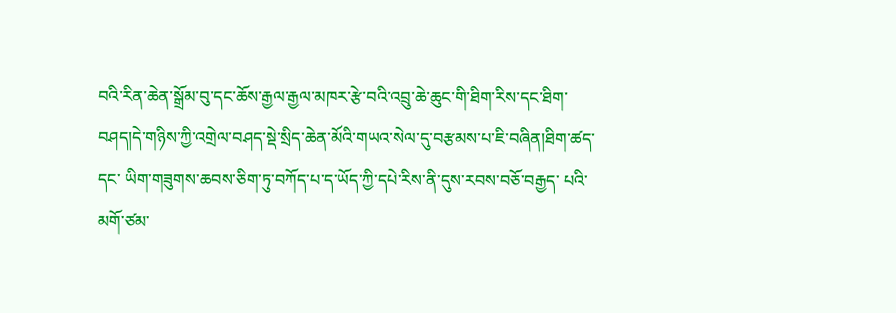བའི་རིན་ཆེན་སྒྲོམ་བུ་དང་ཆོས་རྒྱལ་རྒྱལ་མཁར་རྩེ་བའི་འབྲུ་ཆེ་ཆུང་གི་ཐིག་རིས་དང་ཐིག་བཤད།དེ་གཉིས་ཀྱི་འགྲེལ་བཤད་སྡེ་སྲིད་ཆེན་མོའི་གཡའ་སེལ་དུ་བརྩམས་པ་ཇི་བཞིན།ཐིག་ཚད་དང་ ཡིག་གཟུགས་ཆབས་ཅིག་ཏུ་བཀོད་པ་ད་ཡོད་ཀྱི་དཔེ་རིས་ནི་དུས་རབས་བཅོ་བརྒྱད་ པའི་མགོ་ཙམ་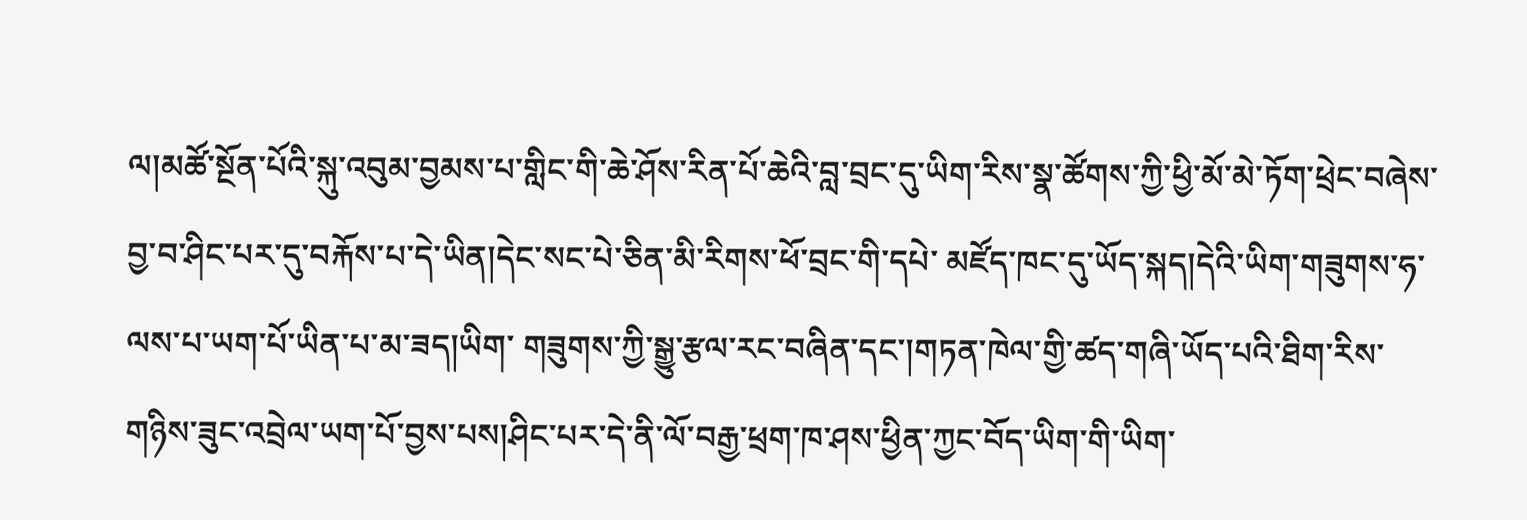ལ།མཚོ་སྔོན་པོའི་སྐུ་འབུམ་བྱམས་པ་གླིང་གི་ཆེ་ཤོས་རིན་པོ་ཆེའི་བླ་བྲང་དུ་ཡིག་རིས་སྣ་ཚོགས་ཀྱི་ཕྱི་མོ་མེ་ཏོག་ཕྲེང་བཞེས་བྱ་བ་ཤིང་པར་དུ་བརྐོས་པ་དེ་ཡིན།དེང་སང་པེ་ཅིན་མི་རིགས་ཕོ་བྲང་གི་དཔེ་ མཛོད་ཁང་དུ་ཡོད་སྐད།དེའི་ཡིག་གཟུགས་ཧ་ལས་པ་ཡག་པོ་ཡིན་པ་མ་ཟད།ཡིག་ གཟུགས་ཀྱི་སྒྱུ་རྩལ་རང་བཞིན་དང་།གཏན་ཁེལ་གྱི་ཚད་གཞི་ཡོད་པའི་ཐིག་རིས་ གཉིས་ཟུང་འབྲེལ་ཡག་པོ་བྱས་པས།ཤིང་པར་དེ་ནི་ལོ་བརྒྱ་ཕྲག་ཁ་ཤས་ཕྱིན་ཀྱང་བོད་ཡིག་གི་ཡིག་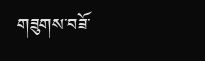གཟུགས་བཟོ་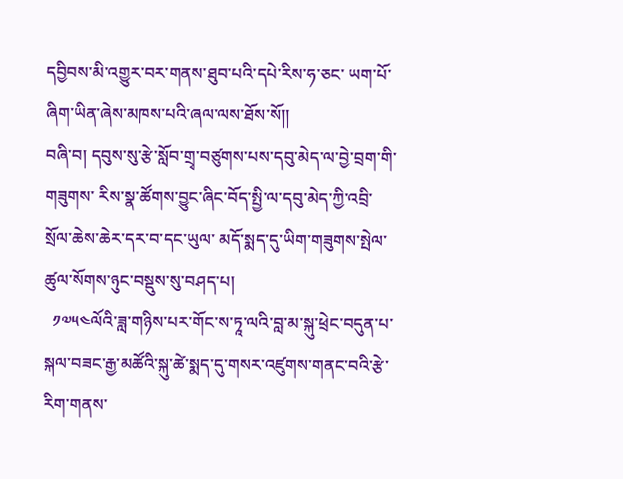དབྱིབས་མི་འགྱུར་བར་གནས་ཐུབ་པའི་དཔེ་རིས་ཧ་ཅང་ ཡག་པོ་ཞིག་ཡིན་ཞེས་མཁས་པའི་ཞལ་ལས་ཐོས་སོ།།
བཞི་བ། དབུས་སུ་རྩེ་སློབ་གྲྭ་བཙུགས་པས་དབུ་མེད་ལ་བྱེ་བྲག་གི་གཟུགས་ རིས་སྣ་ཚོགས་བྱུང་ཞིང་བོད་སྤྱི་ལ་དབུ་མེད་ཀྱི་འབྲི་སྲོལ་ཆེས་ཆེར་དར་བ་དང་ཡུལ་ མདོ་སྨད་དུ་ཡིག་གཟུགས་སྤེལ་ཚུལ་སོགས་ཉུང་བསྡུས་སུ་བཤད་པ།
  ༡༧༥༤ལོའི་ཟླ་གཉིས་པར་གོང་ས་ཏཱ་ལའི་བླ་མ་སྐུ་ཕྲེང་བདུན་པ་སྐལ་བཟང་རྒྱ་མཚོའི་སྐུ་ཚེ་སྨད་དུ་གསར་འཛུགས་གནང་བའི་རྩེ་རིག་གནས་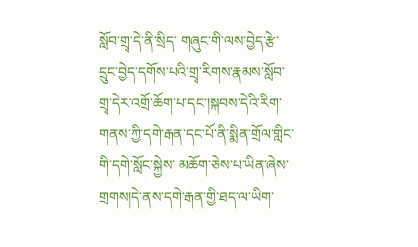སློབ་གྲྭ་དེ་ནི་སྲིད་ གཞུང་གི་ལས་བྱེད་རྩེ་དྲུང་བྱེད་དགོས་པའི་གྲྭ་རིགས་རྣམས་སློབ་གྲྭ་དེར་འགྲོ་ཆོག་པ་དང་།སྐབས་དེའི་རིག་གནས་ཀྱི་དགེ་རྒན་དང་པོ་ནི་སྨིན་གྲོལ་གླིང་གི་དགེ་སློང་སྐྱེས་ མཆོག་ཅེས་པ་ཡིན་ཞེས་གྲགས།དེ་ནས་དགེ་རྒན་གྱི་ཐད་ལ་ཡིག་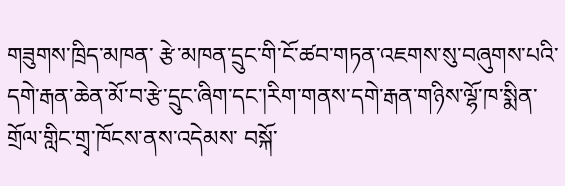གཟུགས་ཁྲིད་མཁན་ རྩེ་མཁན་དྲུང་གི་ངོ་ཚབ་གཏན་འཇགས་སུ་བཞུགས་པའི་དགེ་རྒན་ཆེན་མོ་བ་རྩེ་དྲུང་ཞིག་དང་།རིག་གནས་དགེ་རྒན་གཉིས་ལྷོ་ཁ་སྨིན་གྲོལ་གླིང་གྲྭ་ཁོངས་ནས་འདེམས་ བསྐོ་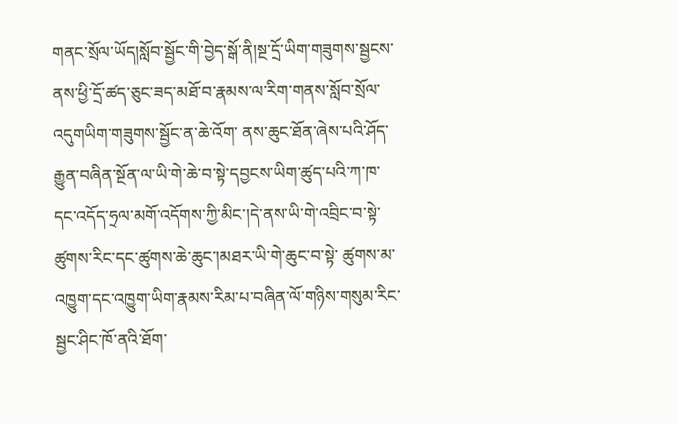གནང་སྲོལ་ཡོད།སློབ་སྦྱོང་གི་བྱེད་སྒོ་ནི།སྔ་དྲོ་ཡིག་གཟུགས་སྦྱངས་ནས་ཕྱི་དྲོ་ཚད་ཅུང་ཟད་མཐོ་བ་རྣམས་ལ་རིག་གནས་སློབ་སྲོལ་འདུགཡིག་གཟུགས་སྦྱོང་ན་ཆེ་འོག་ ནས་ཆུང་ཐོན་ཞེས་པའི་ཤོད་རྒྱུན་བཞིན་སྔོན་ལ་ཡི་གེ་ཆེ་བ་སྟེ་དབྱངས་ཡིག་ཚུད་པའི་ཀ་ཁ་དང་འདོད་ཧྲལ་མགོ་འདོགས་ཀྱི་མིང་།དེ་ནས་ཡི་གེ་འབྲིང་བ་སྟེ་ཚུགས་རིང་དང་ཚུགས་ཆེ་ཆུང་།མཐར་ཡི་གེ་ཆུང་བ་སྟེ་ ཚུགས་མ་འཁྱུག་དང་འཁྱུག་ཡིག་རྣམས་རིམ་པ་བཞིན་ལོ་གཉིས་གསུམ་རིང་སྦྱང་ཤིང་ཁོ་ནའི་ཐོག་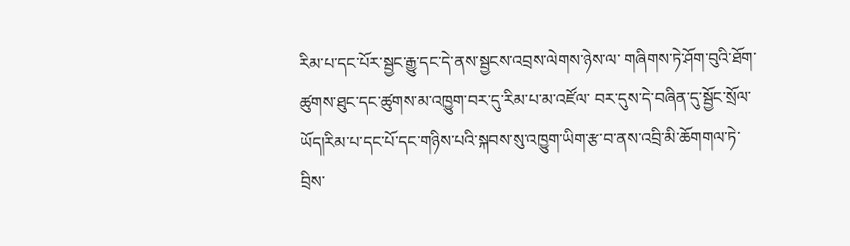རིམ་པ་དང་པོར་སྦྱང་རྒྱུ་དང་དེ་ནས་སྦྱངས་འབྲས་ལེགས་ཉེས་ལ་ གཞིགས་ཏེ་ཤོག་བུའི་ཐོག་ཚུགས་ཐུང་དང་ཚུགས་མ་འཁྱུག་བར་དུ་རིམ་པ་མ་འཛོལ་ བར་དུས་དེ་བཞིན་དུ་སྦྱོང་སྲོལ་ཡོད།རིམ་པ་དང་པོ་དང་གཉིས་པའི་སྐབས་སུ་འཁྱུག་ཡིག་རྩ་བ་ནས་འབྲི་མི་ཆོགགལ་ཏེ་བྲིས་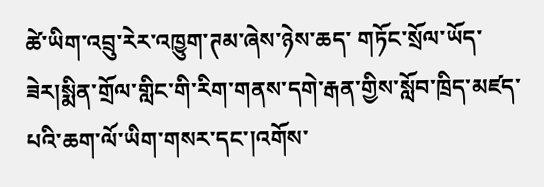ཚེ་ཡིག་འབྲུ་རེར་འཁྱུག་ཊམ་ཞེས་ཉེས་ཆད་ གཏོང་སྲོལ་ཡོད་ཟེར།སྨིན་གྲོལ་གླིང་གི་རིག་གནས་དགེ་རྒན་གྱིས་སློབ་ཁྲིད་མཛད་པའི་ཆག་ལོ་ཡིག་གསར་དང་།འགོས་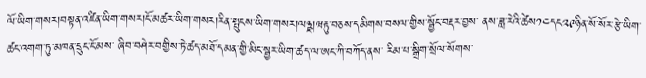ལོ་ཡིག་གསར།བསྟན་འཛིན་ཡིག་གསར།ངོ་མཚར་ཡིག་གསར།རིན་སྤུངས་ཡིག་གསར།ལཉྫ།ཝརྟུ་བཅས་དམིགས་བསལ་གྱིས་སྦྱོང་བརྡར་བྱས་ ནས་ཟླ་རེའི་ཚེས༡༤དང༢༩ཉིན་སོ་སོར་རྩེ་ཡིག་ཚང་འགག་ཏུ་མཁན་དྲུང་ངོ་མས་ ཞིབ་བཤེར་བགྱིས་ཏེ་ཚད་མཐོ་དམན་གྱི་མིང་སྦྱར་ཡིག་ཚད་ལ་ཨང་ཀི་བཀོད་ནས་ རིམ་པ་སྒྲིག་སྲོལ་སོགས་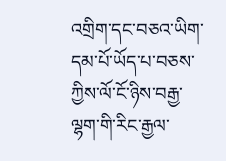འགྲིག་དང་བཅའ་ཡིག་དམ་པོ་ཡོད་པ་བཅས་ཀྱིས་ལོ་ངོ་ཉིས་བརྒྱ་ལྷག་གི་རིང་རྒྱལ་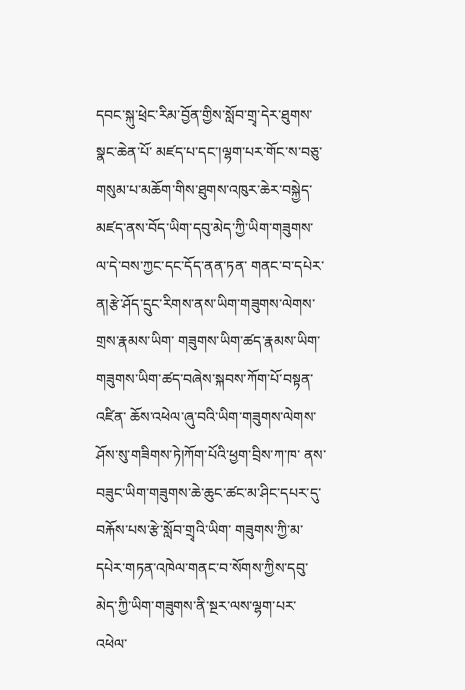དབང་སྐུ་ཕྲེང་རིམ་བྱོན་གྱིས་སློབ་གྲྭ་དེར་ཐུགས་སྣང་ཆེན་པོ་ མཛད་པ་དང་།ལྷག་པར་གོང་ས་བཅུ་གསུམ་པ་མཆོག་གིས་ཐུགས་འཁུར་ཆེར་བསྐྱེད་ མཛད་ནས་བོད་ཡིག་དབུ་མེད་ཀྱི་ཡིག་གཟུགས་ལ་དེ་བས་ཀྱང་དང་དོད་ནན་ཏན་ གནང་བ་དཔེར་ན།རྩེ་ཤོད་དྲུང་རིགས་ནས་ཡིག་གཟུགས་ལེགས་གྲས་རྣམས་ཡིག་ གཟུགས་ཡིག་ཚད་རྣམས་ཡིག་གཟུགས་ཡིག་ཚད་བཞེས་སྐབས་ཀོག་པོ་བསྟན་འཛིན་ ཆོས་འཕེལ་ཞུ་བའི་ཡིག་གཟུགས་ལེགས་ཤོས་སུ་གཟིགས་ཏེ།ཀོག་པོའི་ཕྱག་བྲིས་ཀ་ཁ་ ནས་བཟུང་ཡིག་གཟུགས་ཆེ་ཆུང་ཚང་མ་ཤིང་དཔར་དུ་བརྐོས་པས་རྩེ་སློབ་གྲྭའི་ཡིག་ གཟུགས་ཀྱི་མ་དཔེར་གཏན་འཁེལ་གནང་བ་སོགས་ཀྱིས་དབུ་མེད་ཀྱི་ཡིག་གཟུགས་ནི་སྔར་ལས་ལྷག་པར་འཕེལ་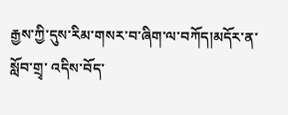རྒྱས་ཀྱི་དུས་རིམ་གསར་བ་ཞིག་ལ་བཀོད།མདོར་ན་སློབ་གྲྭ་ འདིས་བོད་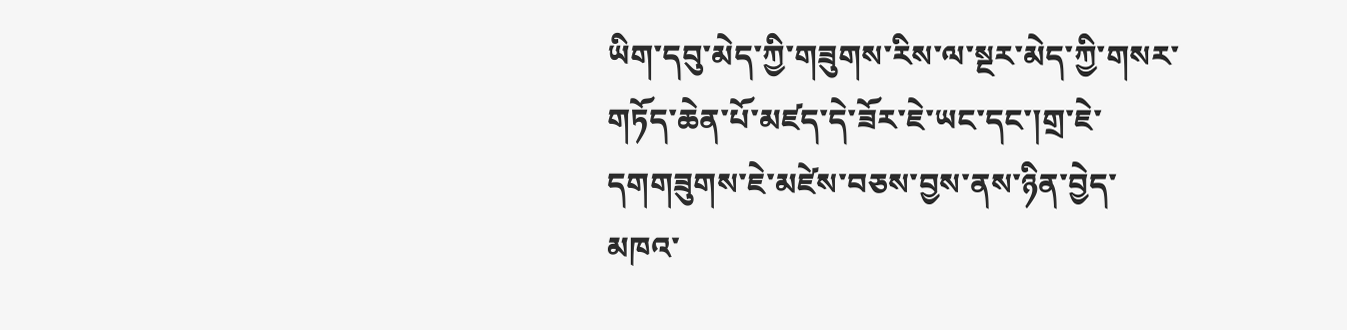ཡིག་དབུ་མེད་ཀྱི་གཟུགས་རིས་ལ་སྔར་མེད་ཀྱི་གསར་གཏོད་ཆེན་པོ་མཛད་དེ་ཟོར་ཇེ་ཡང་དང་།གྲ་ཇེ་དགགཟུགས་ཇེ་མཛེས་བཅས་བྱས་ནས་ཉིན་བྱེད་མཁའ་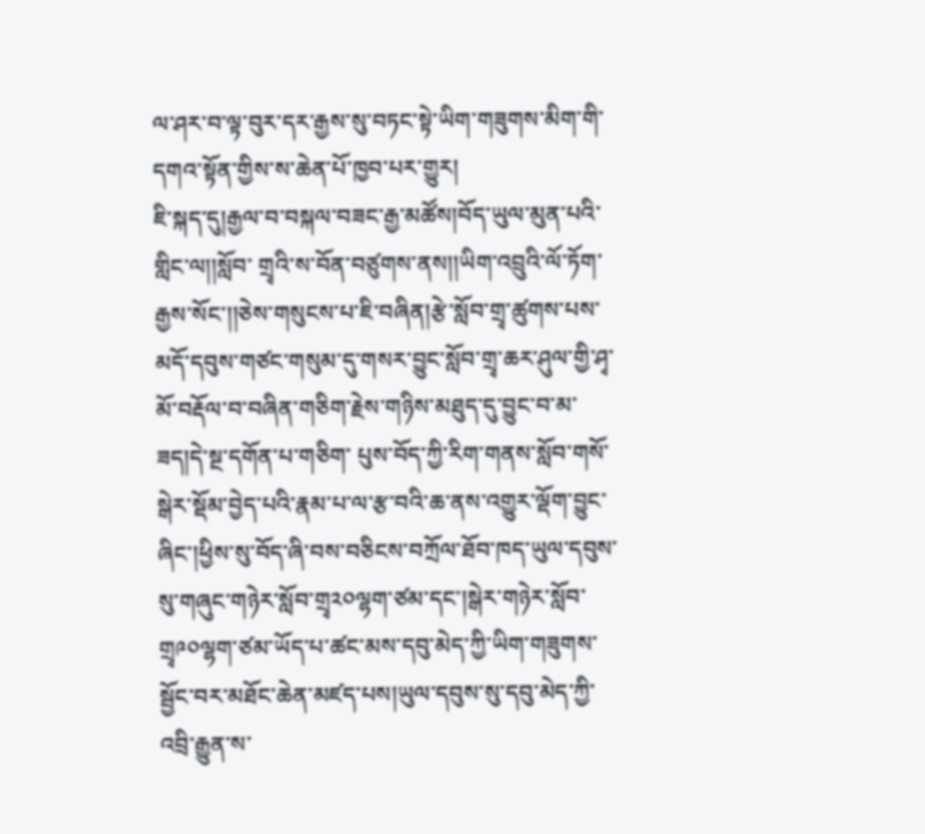ལ་ཤར་བ་ལྟ་བུར་དར་རྒྱས་སུ་བཏང་སྟེ་ཡིག་གཟུགས་མིག་གི་དགའ་སྟོན་གྱིས་ས་ཆེན་པོ་ཁྱབ་པར་གྱུར།
ཇི་སྐད་དུ།རྒྱལ་བ་བསྐལ་བཟང་རྒྱ་མཚོས།བོད་ཡུལ་མུན་པའི་གླིང་ལ།།སློབ་ གྲྭའི་ས་བོན་བཙུགས་ནས།།ཡིག་འབྲུའི་ལོ་ཏོག་རྒྱས་སོང་།།ཅེས་གསུངས་པ་ཇི་བཞིན།རྩེ་སློབ་གྲྭ་ཚུགས་པས་མདོ་དབུས་གཙང་གསུམ་དུ་གསར་བྱུང་སློབ་གྲྭ་ཆར་ཤུལ་གྱི་ཤྭ་མོ་བརྡོལ་བ་བཞིན་གཅིག་རྗེས་གཉིས་མཐུད་དུ་བྱུང་བ་མ་ཟད།དེ་སྔ་དགོན་པ་གཅིག་ པུས་བོད་ཀྱི་རིག་གནས་སློབ་གསོ་སྒེར་སྡོམ་བྱེད་པའི་རྣམ་པ་ལ་རྩ་བའི་ཆ་ནས་འགྱུར་ལྡོག་བྱུང་ཞིང་།ཕྱིས་སུ་བོད་ཞི་བས་བཅིངས་བཀྲོལ་ཐོབ་ཁད་ཡུལ་དབུས་སུ་གཞུང་གཉེར་སློབ་གྲྭ༢༠ལྷག་ཙམ་དང་།སྒེར་གཉེར་སློབ་གྲྭ༩༠ལྷག་ཙམ་ཡོད་པ་ཚང་མས་དབུ་མེད་ཀྱི་ཡིག་གཟུགས་སྦྱོང་བར་མཐོང་ཆེན་མཛད་པས།ཡུལ་དབུས་སུ་དབུ་མེད་ཀྱི་འབྲི་རྒྱུན་ས་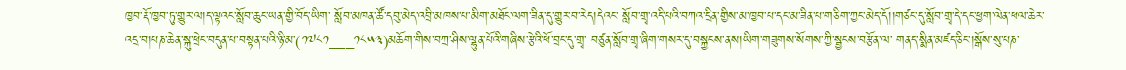ཁྱབ་རྡོ་ཁྱབ་ཏུ་གྱུར་ལ།ད་ལྟའང་སློབ་ཆུང་ཡན་གྱི་བོད་ཡིག་ སློབ་མཁན་ཚོ་དབུ་མེད་འབྲི་མཁས་པ་མིག་མཐོང་ལག་ཟིན་དུ་གྱུར་བ་རེད།དེའང་ སློབ་གྲྭ་འདི་པའི་བཀའ་དྲིན་གྱིས་མ་ཁྱབ་པ་དང་མ་ཟིན་པ་གཅིག་ཀྱང་མེད་དོ།།གཙང་དུ་སློབ་གྲྭ་དེ་དང་ཕྱག་ལེན་ཕལ་ཆེར་འདྲ་བ།པཎ་ཆེན་སྐུ་ཕྲེང་བདུན་པ་བསྟན་པའི་ཉི་མ་(༡༧༨༡___༡༨༥༣)མཆོག་གིས་བཀྲ་ཤིས་ལྷུན་པོའི་གཞིས་རྩེའི་ཕོ་བྲང་དུ་གྲྭ་ བཙུན་སློབ་གྲྭ་ཞིག་གསར་དུ་བསྐྱངས་ནས།ཡིག་གཟུགས་སོགས་ཀྱི་སྦྱངས་བརྩོན་ལ་ གནད་སྨིན་མཛད་ཅིང་།སྒོས་སུ་པཎ་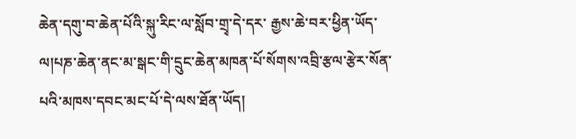ཆེན་དགུ་བ་ཆེན་པོའི་སྐུ་རིང་ལ་སློབ་གྲྭ་དེ་དར་ རྒྱས་ཆེ་བར་ཕྱིན་ཡོད་ལ།པཎ་ཆེན་ནང་མ་སྒང་གི་དྲུང་ཆེན་མཁན་པོ་སོགས་འབྲི་རྩལ་རྩེར་སོན་པའི་མཁས་དབང་མང་པོ་དེ་ལས་ཐོན་ཡོད།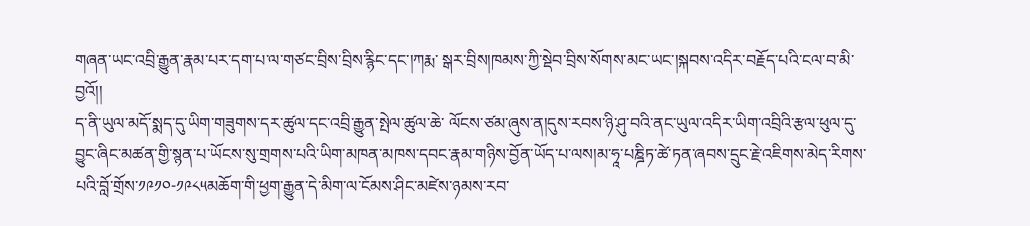གཞན་ཡང་འབྲི་རྒྱུན་རྣམ་པར་དག་པ་ལ་གཙང་བྲིས་བྲིས་རྙིང་དང་།ཀརྨ་ སྒར་བྲིས།ཁམས་ཀྱི་སྡེབ་བྲིས་སོགས་མང་ཡང་།སྐབས་འདིར་བརྗོད་པའི་ངལ་བ་མི་ བྱའོ།།
ད་ནི་ཡུལ་མདོ་སྨད་དུ་ཡིག་གཟུགས་དར་ཚུལ་དང་འབྲི་རྒྱུན་སྤེལ་ཚུལ་ཆེ་ ལོངས་ཙམ་ཞུས་ན།དུས་རབས་ཉི་ཤུ་བའི་ནང་ཡུལ་འདིར་ཡིག་འབྲིའི་རྩལ་ཕུལ་དུ་ བྱུང་ཞིང་མཚན་གྱི་སྙན་པ་ཡོངས་སུ་གྲགས་པའི་ཡིག་མཁན་མཁས་དབང་རྣམ་གཉིས་བྱོན་ཡོད་པ་ལས།མ་ཧཱ་པཎྜིཏ་ཚེ་ཏན་ཞབས་དྲུང་རྗེ་འཇིགས་མེད་རིགས་པའི་བློ་གྲོས་༡༩༡༠-༡༩༨༥མཆོག་གི་ཕྱག་རྒྱུན་དེ་མིག་ལ་ངོམས་ཤིང་མཛེས་ཉམས་རབ་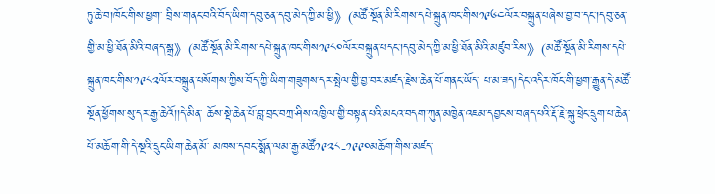ཏུ་ཆེ་བ།ཁོང་གིས་ཕྱག་ བྲིས་གནང་བའི་བོད་ཡིག་དབུ་ཅན་དབུ་མེད་ཀྱི་མ་ཕྱི》(མཚོ་སྔོན་མི་རིགས་དཔེ་སྐྲུན་ཁང་གིས༡༩༦༤ལོར་བསྐྲུན་པཞེས་བྱ་བ་དང་།དབུ་ཅན་གྱི་མ་ཕྱི་ཐོན་མིའི་བཞད་སྒྲ》(མཚོ་སྔོན་མི་རིགས་དཔེ་སྐྲུན་ཁང་གིས༡༩༨༠ལོར་བསྐྲུན་པདང་།དབུ་མེད་ཀྱི་མ་ཕྱི་ཐོན་མིའི་མཛུབ་རིས》(མཚོ་སྔོན་མི་རིགས་དཔེ་སྐྲུན་ཁང་གིས་༡༩༨༢ལོར་བསྐྲུན་པསོགས་ཀྱིས་བོད་ཀྱི་ཡིག་གཟུགས་དར་སྤེལ་གྱི་བྱ་བར་མཛད་རྗེས་ཆེན་པོ་གནང་ཡོད་ པ་མ་ཟད།དེང་འདིར་ཁོང་གི་ཕྱག་རྒྱུན་དེ་མཚོ་སྔོན་ཕྱོགས་སུ་དར་རྒྱ་ཆེའོ།།དེ་མིན་ ཆོས་སྡེ་ཆེན་པོ་བླ་བྲང་བཀྲ་ཤིས་འཁྱིལ་གྱི་བསྟན་པའི་མངའ་བདག་ཀུན་མཁྱེན་འཇམ་དབྱངས་བཞད་པའི་རྡོ་རྗེ་སྐུ་ཕྲེང་དྲུག་པ་ཆེན་པོ་མཆོག་གི་དེ་སྔའི་དྲུང་ཡིག་ཆེན་མོ་ མཁས་དབང་སྨོན་ལམ་རྒྱ་མཚོ༡༩༢༨-༡༩༩༠མཆོག་གིས་མཛད་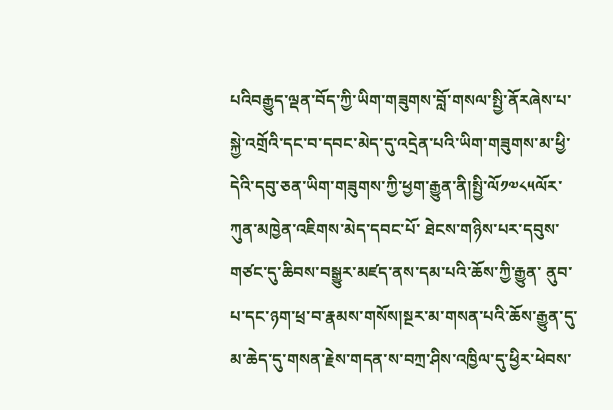པའིབརྒྱུད་ལྡན་བོད་ཀྱི་ཡིག་གཟུགས་བློ་གསལ་སྤྱི་ནོརཞེས་པ་སྐྱེ་འགྲོའི་དང་བ་དབང་མེད་དུ་འདྲེན་པའི་ཡིག་གཟུགས་མ་ཕྱི་དེའི་དབུ་ཅན་ཡིག་གཟུགས་ཀྱི་ཕྱག་རྒྱུན་ནི།སྤྱི་ལོ༡༧༨༥ལོར་ཀུན་མཁྱེན་འཇིགས་མེད་དབང་པོ་ ཐེངས་གཉིས་པར་དབུས་གཙང་དུ་ཆིབས་བསྒྱུར་མཛད་ནས་དམ་པའི་ཆོས་ཀྱི་རྒྱུན་ ནུབ་པ་དང་ཉག་ཕྲ་བ་རྣམས་གསོས།སྔར་མ་གསན་པའི་ཆོས་རྒྱུན་དུ་མ་ཆེད་དུ་གསན་རྗེས་གདན་ས་བཀྲ་ཤིས་འཁྱིལ་དུ་ཕྱིར་ཕེབས་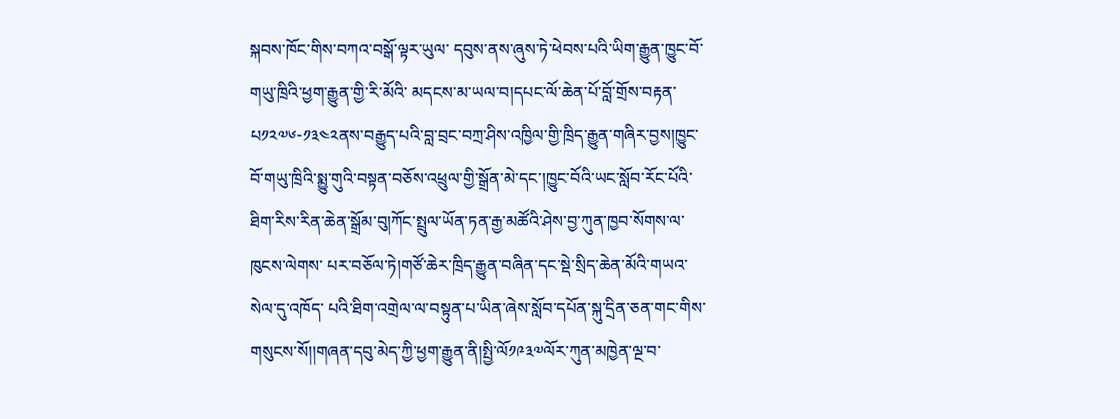སྐབས་ཁོང་གིས་བཀའ་བསྒོ་ལྟར་ཡུལ་ དབུས་ནས་ཞུས་ཏེ་ཕེབས་པའི་ཡིག་རྒྱུན་ཁྱུང་བོ་གཡུ་ཁྲིའི་ཕྱག་རྒྱུན་གྱི་རི་མོའི་ མདངས་མ་ཡལ་བ།དཔང་ལོ་ཆེན་པོ་བློ་གྲོས་བརྟན་པ༡༢༧༦-༡༣༤༢ནས་བརྒྱུད་པའི་བླ་བྲང་བཀྲ་ཤིས་འཁྱིལ་གྱི་ཁྲིད་རྒྱུན་གཞིར་བྱས།ཁྱུང་བོ་གཡུ་ཁྲིའི་སྨྱུ་གུའི་བསྟན་བཅོས་འཕྲུལ་གྱི་སྒྲོན་མེ་དང་།ཁྱུང་བོའི་ཡང་སློབ་རོང་པོའི་ཐིག་རིས་རིན་ཆེན་སྒྲོམ་བུ།ཀོང་སྤྲུལ་ཡོན་ཏན་རྒྱ་མཚོའི་ཤེས་བྱ་ཀུན་ཁྱབ་སོགས་ལ་ཁུངས་ལེགས་ པར་བཅོལ་ཏེ།གཙོ་ཆེར་ཁྲིད་རྒྱུན་བཞིན་དང་སྡེ་སྲིད་ཆེན་མོའི་གཡའ་སེལ་དུ་འཁོད་ པའི་ཐིག་འགྲེལ་ལ་བསྟུན་པ་ཡིན་ཞེས་སློབ་དཔོན་སྐུ་དྲིན་ཅན་གང་གིས་གསུངས་སོ།།གཞན་དབུ་མེད་ཀྱི་ཕྱག་རྒྱུན་ནི།སྤྱི་ལོ༡༩༣༧ལོར་ཀུན་མཁྱེན་ལྔ་བ་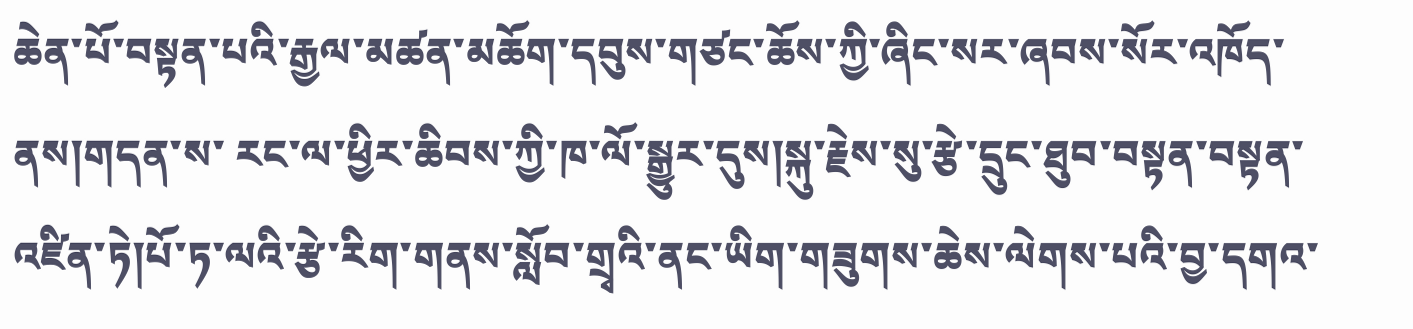ཆེན་པོ་བསྟན་པའི་རྒྱལ་མཚན་མཆོག་དབུས་གཙང་ཆོས་ཀྱི་ཞིང་སར་ཞབས་སོར་འཁོད་ནས།གདན་ས་ རང་ལ་ཕྱིར་ཆིབས་ཀྱི་ཁ་ལོ་སྒྱུར་དུས།སྐུ་རྗེས་སུ་རྩེ་དྲུང་ཐུབ་བསྟན་བསྟན་འཛིན་ཏེ།པོ་ཏ་ལའི་རྩེ་རིག་གནས་སློབ་གྲྭའི་ནང་ཡིག་གཟུགས་ཆེས་ལེགས་པའི་བྱ་དགའ་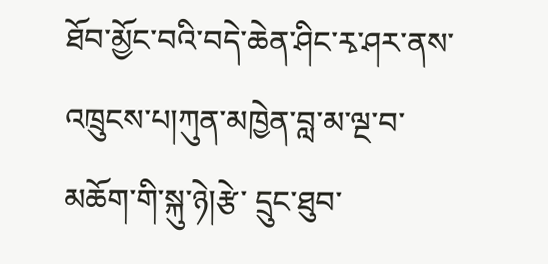ཐོབ་མྱོང་བའི་བདེ་ཆེན་ཤིང་རྭ་ཤར་ནས་འཁྲུངས་པ།ཀུན་མཁྱེན་བླ་མ་ལྔ་བ་མཆོག་གི་སྐུ་ཉེ།རྩེ་ དྲུང་ཐུབ་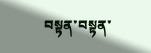བསྟན་བསྟན་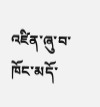འཛིན་ཞུ་བ་ཁོང་མདོ་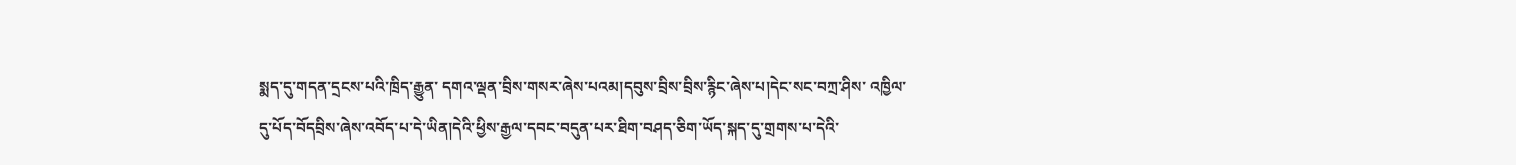སྨད་དུ་གདན་དྲངས་པའི་ཁྲིད་རྒྱུན་ དགའ་ལྡན་བྲིས་གསར་ཞེས་པའམ།དབུས་བྲིས་བྲིས་རྙིང་ཞེས་པ།དེང་སང་བཀྲ་ཤིས་ འཁྱིལ་དུ་པོད་བོདབྲིས་ཞེས་འབོད་པ་དེ་ཡིན།དེའི་ཕྱིས་རྒྱལ་དབང་བདུན་པར་ཐིག་བཤད་ཅིག་ཡོད་སྐད་དུ་གྲགས་པ་དེའི་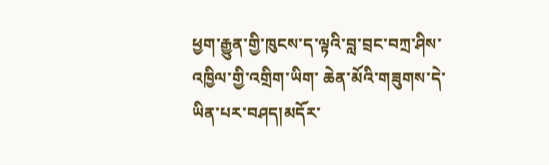ཕྱག་རྒྱུན་གྱི་ཁུངས་ད་ལྟའི་བླ་བྲང་བཀྲ་ཤིས་འཁྱིལ་གྱི་འགྲིག་ཡིག་ ཆེན་མོའི་གཟུགས་དེ་ཡིན་པར་བཤད།མདོར་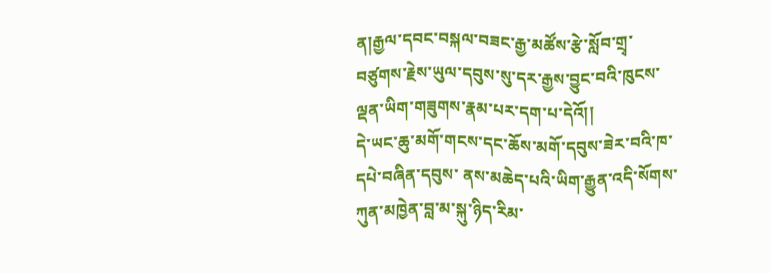ན།རྒྱལ་དབང་བསྐལ་བཟང་རྒྱ་མཚོས་རྩེ་སློབ་གྲྭ་བཙུགས་རྗེས་ཡུལ་དབུས་སུ་དར་རྒྱས་བྱུང་བའི་ཁུངས་ལྡན་ཡིག་གཟུགས་རྣམ་པར་དག་པ་དེའོ།།
དེ་ཡང་ཆུ་མགོ་གངས་དང་ཆོས་མགོ་དབུས་ཟེར་བའི་ཁ་དཔེ་བཞིན་དབུས་ ནས་མཆེད་པའི་ཡིག་རྒྱུན་འདི་སོགས་ཀུན་མཁྱེན་བླ་མ་སྐུ་ཉིད་རིམ་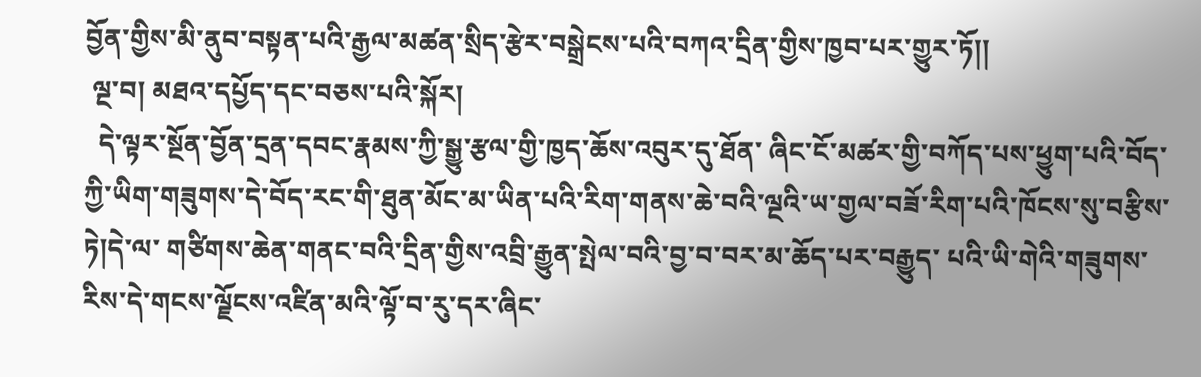བྱོན་གྱིས་མི་ནུབ་བསྟན་པའི་རྒྱལ་མཚན་སྲིད་རྩེར་བསྒྲེངས་པའི་བཀའ་དྲིན་གྱིས་ཁྱབ་པར་གྱུར་ཏོ།།
 ལྔ་བ། མཐའ་དཔྱོད་དང་བཅས་པའི་སྐོར།
  དེ་ལྟར་སྔོན་བྱོན་དྲན་དབང་རྣམས་ཀྱི་སྒྱུ་རྩལ་གྱི་ཁྱད་ཆོས་འབུར་དུ་ཐོན་ ཞིང་ངོ་མཚར་གྱི་བཀོད་པས་ཕྱུག་པའི་བོད་ཀྱི་ཡིག་གཟུགས་དེ་བོད་རང་གི་ཐུན་མོང་མ་ཡིན་པའི་རིག་གནས་ཆེ་བའི་ལྔའི་ཡ་གྱལ་བཟོ་རིག་པའི་ཁོངས་སུ་བརྩིས་ཏེ།དེ་ལ་ གཙིགས་ཆེན་གནང་བའི་དྲིན་གྱིས་འབྲི་རྒྱུན་སྤེལ་བའི་བྱ་བ་བར་མ་ཆོད་པར་བརྒྱུད་ པའི་ཡི་གེའི་གཟུགས་རིས་དེ་གངས་ལྗོངས་འཛིན་མའི་ལྟོ་བ་རུ་དར་ཞིང་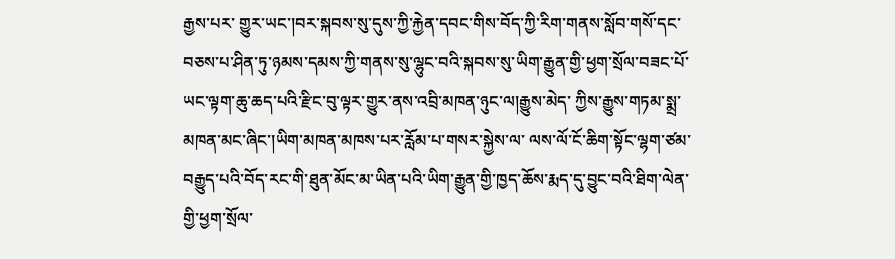རྒྱས་པར་ གྱུར་ཡང་།བར་སྐབས་སུ་དུས་ཀྱི་རྐྱེན་དབང་གིས་བོད་ཀྱི་རིག་གནས་སློབ་གསོ་དང་ བཅས་པ་ཤིན་ཏུ་ཉམས་དམས་ཀྱི་གནས་སུ་ལྷུང་བའི་སྐབས་སུ་ཡིག་རྒྱུན་གྱི་ཕྱག་སྲོལ་བཟང་པོ་ཡང་ལྟག་ཆུ་ཆད་པའི་རྫིང་བུ་ལྟར་གྱུར་ནས་འབྲི་མཁན་ཉུང་ལ།རྒྱུས་མེད་ ཀྱིས་རྒྱུས་གཏམ་སྨྲ་མཁན་མང་ཞིང་།ཡིག་མཁན་མཁས་པར་རློམ་པ་གསར་སྐྱེས་ལ་ ལས་ལོ་ངོ་ཆིག་སྟོང་ལྷག་ཙམ་བརྒྱུད་པའི་བོད་རང་གི་ཐུན་མོང་མ་ཡིན་པའི་ཡིག་རྒྱུན་གྱི་ཁྱད་ཆོས་རྨད་དུ་བྱུང་བའི་ཐིག་ལེན་གྱི་ཕྱག་སྲོལ་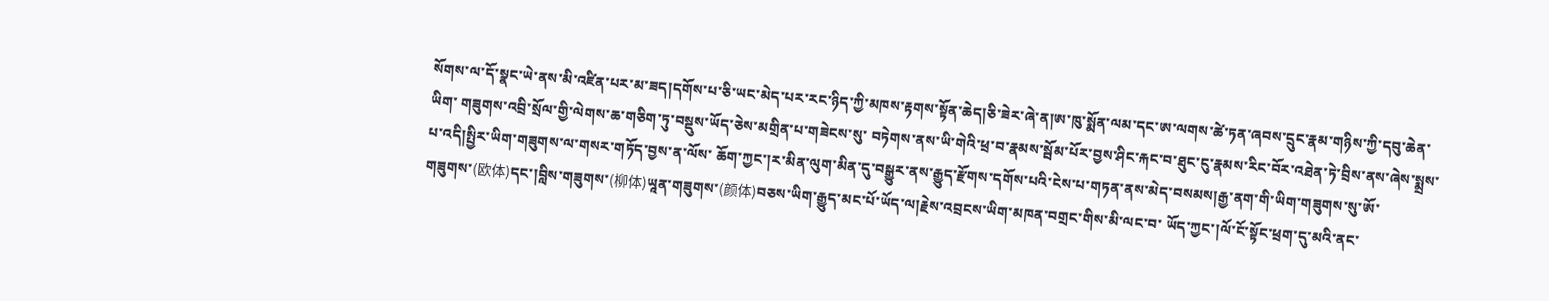སོགས་ལ་དོ་སྣང་ཡེ་ནས་མི་འཛིན་པར་མ་ཟད།དགོས་པ་ཅི་ཡང་མེད་པར་རང་ཉིད་ཀྱི་མཁས་རྟགས་སྟོན་ཆེད།ཅི་ཟེར་ཞེ་ན།ཨ་ཁུ་སྨོན་ལམ་དང་ཨ་ལགས་ཚེ་ཏན་ཞབས་དྲུང་རྣམ་གཉིས་ཀྱི་དབུ་ཆེན་ཡིག་ གཟུགས་འབྲི་སྲོལ་གྱི་ལེགས་ཆ་གཅིག་ཏུ་བསྡུས་ཡོད་ཅེས་མགྲིན་པ་གཟེངས་སུ་ བཏེགས་ནས་ཡི་གེའི་ཕྲ་བ་རྣམས་སྦོམ་པོར་བྱས་ཤིང་རྐང་བ་ཐུང་ངུ་རྣམས་རིང་བོར་འཐེན་ཏེ་བྲིས་ནས་ཞེས་སྨྲས་པ་འདི།སྤྱིར་ཡིག་གཟུགས་ལ་གསར་གཏོད་བྱས་ན་ལོས་ ཆོག་ཀྱང་།ར་མིན་ལུག་མིན་དུ་བསྒྱུར་ནས་རྒྱུད་རྫོགས་དགོས་པའི་ངེས་པ་གཏན་ནས་མེད་བསམས།རྒྱ་ནག་གི་ཡིག་གཟུགས་སུ་ཨོ་གཟུགས་(欧体)དང་།བླིས་གཟུགས་(柳体)ཡཱན་གཟུགས་(颜体)བཅས་ཡིག་རྒྱུད་མང་པོ་ཡོད་ལ།རྗེས་འབྲངས་ཡིག་མཁན་བགྲང་གིས་མི་ལང་བ་ ཡོད་ཀྱང་།ལོ་ངོ་སྟོང་ཕྲག་དུ་མའི་ནང་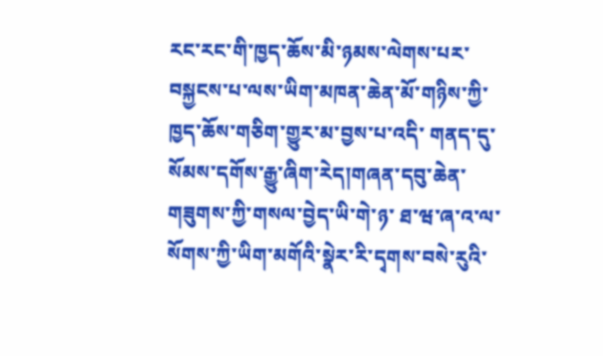རང་རང་གི་ཁྱད་ཆོས་མི་ཉམས་ལེགས་པར་ བསྐྱངས་པ་ལས་ཡིག་མཁན་ཆེན་མོ་གཉིས་ཀྱི་ཁྱད་ཆོས་གཅིག་གྱུར་མ་བྱས་པ་འདི་ གནད་དུ་སོམས་དགོས་རྒྱུ་ཞིག་རེད།གཞན་དབུ་ཆེན་གཟུགས་ཀྱི་གསལ་བྱེད་ཡི་གེ་ཉ་ ཐ་ཝ་ཞ་འ་ལ་སོགས་ཀྱི་ཡིག་མགོའི་སྣེར་རི་དྭགས་བསེ་རུའི་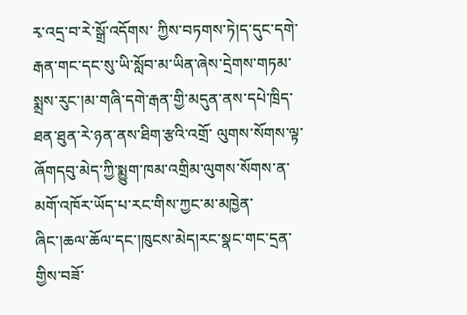རྭ་འདྲ་བ་རེ་སྒྲོ་འདོགས་ ཀྱིས་བཏགས་ཏེ།ད་དུང་དགེ་རྒན་གང་དང་སུ་ཡི་སློབ་མ་ཡིན་ཞེས་དྲེགས་གཏམ་སྨྲས་རུང་།མ་གཞི་དགེ་རྒན་གྱི་མདུན་ནས་དཔེ་ཁྲིད་ཐན་ཐུན་རེ་ཉན་ནས་ཐིག་རྩའི་འགྲོ་ ལུགས་སོགས་ལྟ་ཞོགདབུ་མེད་ཀྱི་སྨྱུག་ཁམ་འགྲིམ་ལུགས་སོགས་ན་མགོ་འཁོར་ཡོད་པ་རང་གིས་ཀྱང་མ་མཁྱེན་ཞིང་།ཆལ་ཆོལ་དང་།ཁུངས་མེད།རང་སྣང་གང་དྲན་གྱིས་བཟོ་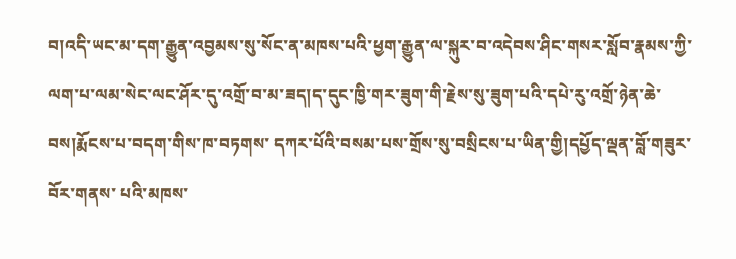བ།འདི་ཡང་མ་དག་རྒྱུན་འབྱམས་སུ་སོང་ན་མཁས་པའི་ཕྱག་རྒྱུན་ལ་སྐུར་བ་འདེབས་ཤིང་གསར་སློབ་རྣམས་ཀྱི་ལག་པ་ལམ་སེང་ལང་ཤོར་དུ་འགྲོ་བ་མ་ཟད།ད་དུང་ཁྱི་གར་ཟུག་གི་རྗེས་སུ་ཟུག་པའི་དཔེ་རུ་འགྲོ་ཉེན་ཆེ་བས།རྨོངས་པ་བདག་གིས་ཁ་བཏགས་ དཀར་པོའི་བསམ་པས་གྲོས་སུ་བསྲིངས་པ་ཡིན་གྱི།དཔྱོད་ལྡན་བློ་གཟུར་བོར་གནས་ པའི་མཁས་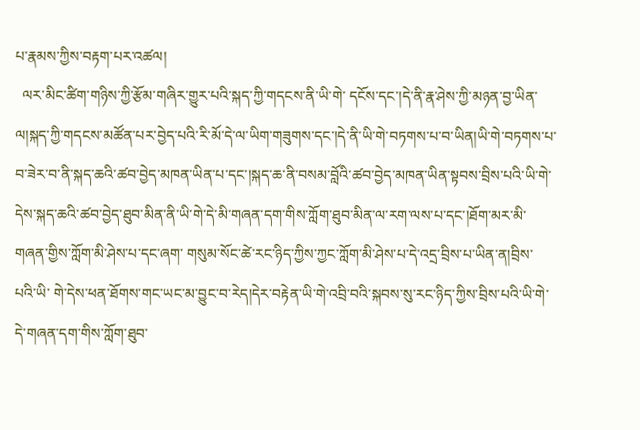པ་རྣམས་ཀྱིས་བརྟག་པར་འཚལ།
  ལར་མིང་ཚིག་གཉིས་ཀྱི་རྩོམ་གཞིར་གྱུར་པའི་སྐད་ཀྱི་གདངས་ནི་ཡི་གེ་ དངོས་དང་།དེ་ནི་རྣ་ཤེས་ཀྱི་མཉན་བྱ་ཡིན་ལ།སྐད་ཀྱི་གདངས་མཚོན་པར་བྱེད་པའི་རི་མོ་དེ་ལ་ཡིག་གཟུགས་དང་།དེ་ནི་ཡི་གེ་བཏགས་པ་བ་ཡིན།ཡི་གེ་བཏགས་པ་བ་ཟེར་བ་ནི་སྐད་ཆའི་ཚབ་བྱེད་མཁན་ཡིན་པ་དང་།སྐད་ཆ་ནི་བསམ་བློའི་ཚབ་བྱེད་མཁན་ཡིན་སྟབས་བྲིས་པའི་ཡི་གེ་དེས་སྐད་ཆའི་ཚབ་བྱེད་ཐུབ་མིན་ནི་ཡི་གེ་དེ་མི་གཞན་དག་གིས་ཀློག་ཐུབ་མིན་ལ་རག་ལས་པ་དང་།ཐོག་མར་མི་གཞན་གྱིས་ཀློག་མི་ཤེས་པ་དང་ཞག་ གསུམ་སོང་ཚེ་རང་ཉིད་ཀྱིས་ཀྱང་ཀློག་མི་ཤེས་པ་དེ་འདྲ་བྲིས་པ་ཡིན་ན།བྲིས་པའི་ཡི་ གེ་དེས་ཕན་ཐོགས་གང་ཡང་མ་བྱུང་བ་རེད།དེར་བརྟེན་ཡི་གེ་འབྲི་བའི་སྐབས་སུ་རང་ཉིད་ཀྱིས་བྲིས་པའི་ཡི་གེ་དེ་གཞན་དག་གིས་ཀློག་ཐུབ་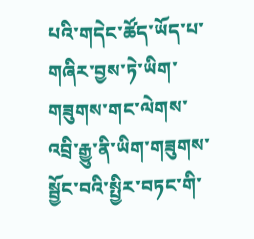པའི་གདེང་ཚོད་ཡོད་པ་གཞིར་བྱས་ཏེ་ཡིག་གཟུགས་གང་ལེགས་འབྲི་རྒྱུ་ནི་ཡིག་གཟུགས་སྦྱོང་བའི་སྤྱིར་བཏང་གི་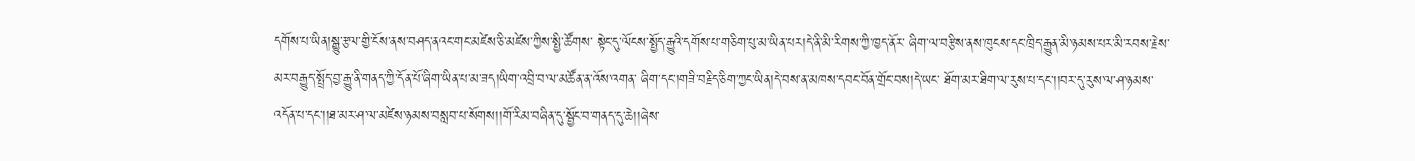དགོས་པ་ཡིན།སྒྱུ་རྩལ་གྱི་ངོས་ནས་བཤད་ནའང་གང་མཛེས་ཅི་མཛེས་ཀྱིས་སྤྱི་ཚོགས་ སྟེང་དུ་ལོངས་སྤྱོད་རྒྱུའི་དགོས་པ་གཅིག་པུ་མ་ཡིན་པར།དེ་ནི་མི་རིགས་ཀྱི་ཁྱད་ནོར་ ཞིག་ལ་བརྩིས་ནས་ཁུངས་དང་ཁྲིད་རྒྱུན་མི་ཉམས་པར་མི་རབས་རྗེས་མར་བརྒྱུད་སྤྲོད་བྱ་རྒྱུ་ནི་གནད་ཀྱི་དོན་པོ་ཞིག་ཡིན་པ་མ་ཟད།ཡིག་འབྲི་བ་ལ་མཚོན་ན་འོས་འགན་ ཞིག་དང་།གཟི་བརྗིད་ཅིག་ཀྱང་ཡིན།དེ་བས་ན་མཁས་དབང་བོན་གྲོང་བས།དེ་ཡང་ ཐོག་མར་ཐིག་ལ་རུས་པ་དང་།།བར་དུ་རུས་ལ་ཤ་ཉམས་འདོན་པ་དང་།།ཐ་མར་ཤ་ལ་མཛེས་ཉམས་བསླབ་པ་སོགས།།གོ་རིམ་བཞིན་དུ་སྦྱོང་བ་གནད་དུ་ཆེ།།ཞེས་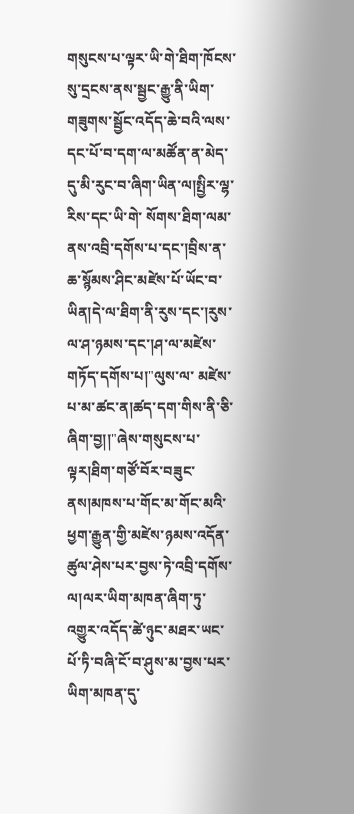གསུངས་པ་ལྟར་ཡི་གེ་ཐིག་ཁོངས་སུ་དྲངས་ནས་སྦྱང་རྒྱུ་ནི་ཡིག་གཟུགས་སྦྱོང་འདོད་ཆེ་བའི་ལས་དང་པོ་བ་དག་ལ་མཚོན་ན་མེད་དུ་མི་རུང་བ་ཞིག་ཡིན་ལ།སྤྱིར་ལྷ་རིས་དང་ཡི་གེ་ སོགས་ཐིག་ལམ་ནས་འབྲི་དགོས་པ་དང་།བྲིས་ན་ཆ་སྙོམས་ཤིང་མཛེས་པོ་ཡོང་བ་ཡིན།དེ་ལ་ཐིག་ནི་རུས་དང་།རུས་ལ་ཤ་ཉམས་དང་།ཤ་ལ་མཛེས་གཏོད་དགོས་པ།"ལུས་ལ་ མཛེས་པ་མ་ཚང་ན།ཚད་དག་གིས་ནི་ཅི་ཞིག་བྱ།།"ཞེས་གསུངས་པ་ལྟར།ཐིག་གཙོ་བོར་བཟུང་ནས།མཁས་པ་གོང་མ་གོང་མའི་ཕྱག་རྒྱུན་གྱི་མཛེས་ཉམས་འདོན་ཚུལ་ཤེས་པར་བྱས་ཏེ་འབྲི་དགོས་ལ།ལར་ཡིག་མཁན་ཞིག་ཏུ་འགྱུར་འདོད་ཚེ་ཉུང་མཐར་ཡང་པོ་ཏི་བཞི་ངོ་བ་ཤུས་མ་བྱས་པར་ཡིག་མཁན་དུ་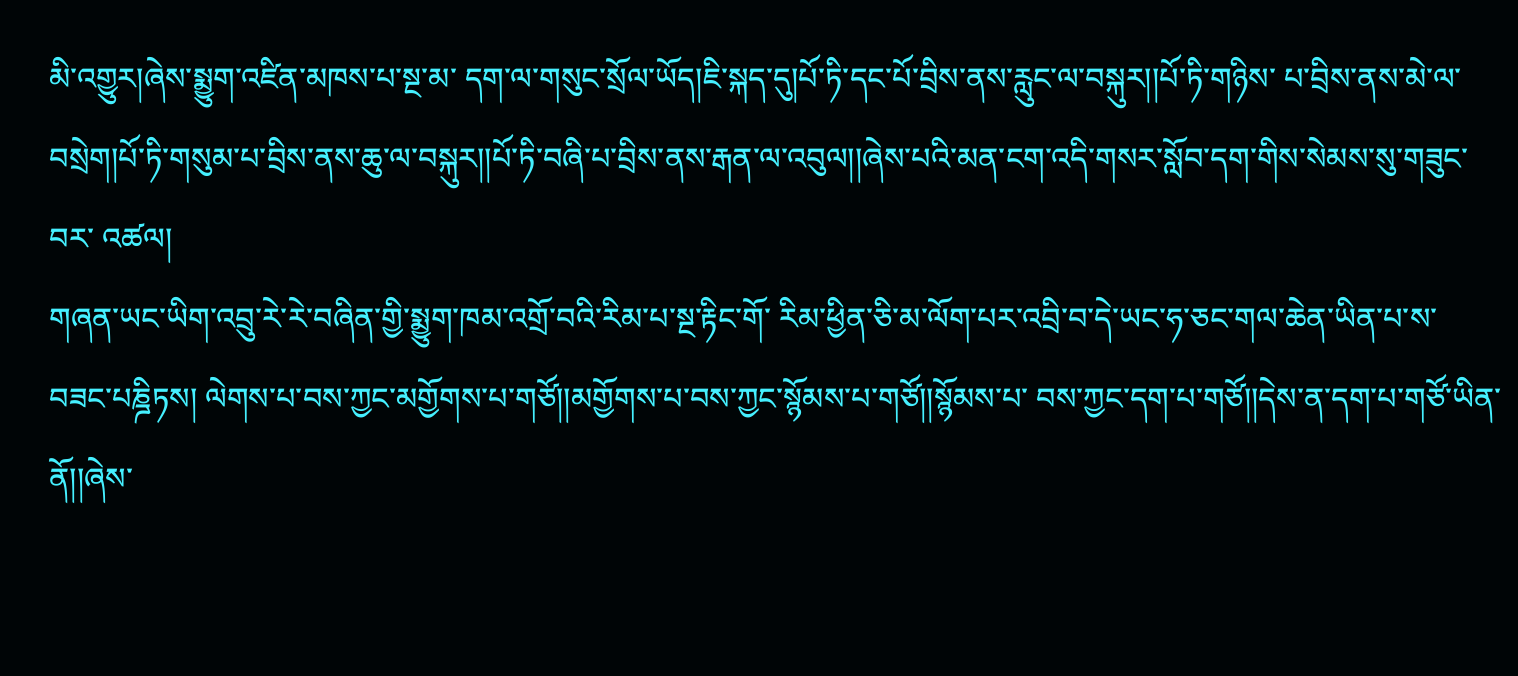མི་འགྱུར།ཞེས་སྨྱུག་འཛིན་མཁས་པ་སྔ་མ་ དག་ལ་གསུང་སྲོལ་ཡོད།ཇི་སྐད་དུ།པོ་ཏི་དང་པོ་བྲིས་ནས་རླུང་ལ་བསྐུར།།པོ་ཏི་གཉིས་ པ་བྲིས་ནས་མེ་ལ་བསྲེག།པོ་ཏི་གསུམ་པ་བྲིས་ནས་ཆུ་ལ་བསྐུར།།པོ་ཏི་བཞི་པ་བྲིས་ནས་རྒན་ལ་འབུལ།།ཞེས་པའི་མན་ངག་འདི་གསར་སློབ་དག་གིས་སེམས་སུ་གཟུང་བར་ འཚལ།
གཞན་ཡང་ཡིག་འབྲུ་རེ་རེ་བཞིན་གྱི་སྨྱུག་ཁམ་འགྲོ་བའི་རིམ་པ་སྔ་རྟིང་གོ་ རིམ་ཕྱིན་ཅི་མ་ལོག་པར་འབྲི་བ་དེ་ཡང་ཧ་ཅང་གལ་ཆེན་ཡིན་པ་ས་བཟང་པཎྜིཏས། ལེགས་པ་བས་ཀྱང་མགྱོགས་པ་གཙོ།།མགྱོགས་པ་བས་ཀྱང་སྙོམས་པ་གཙོ།།སྙོམས་པ་ བས་ཀྱང་དག་པ་གཙོ།།དེས་ན་དག་པ་གཙོ་ཡིན་ནོ།།ཞེས་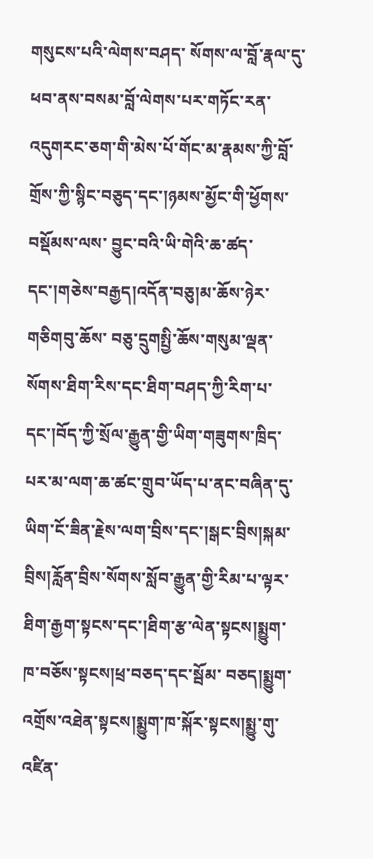གསུངས་པའི་ལེགས་བཤད་ སོགས་ལ་བློ་རྣལ་དུ་ཕབ་ནས་བསམ་བློ་ལེགས་པར་གཏོང་རན་འདུགརང་ཅག་གི་མེས་པོ་གོང་མ་རྣམས་ཀྱི་བློ་གྲོས་ཀྱི་སྙིང་བཅུད་དང་།ཉམས་མྱོང་གི་ཕྱོགས་བསྡོམས་ལས་ བྱུང་བའི་ཡི་གེའི་ཆ་ཚད་དང་།གཅེས་བརྒྱད།འདོན་བཅུ།མ་ཆོས་ཉེར་གཅིགབུ་ཆོས་ བཅུ་དྲུགསྤྱི་ཆོས་གསུམ་ལྡན་སོགས་ཐིག་རིས་དང་ཐིག་བཤད་ཀྱི་རིག་པ་དང་།བོད་ཀྱི་སྲོལ་རྒྱུན་གྱི་ཡིག་གཟུགས་ཁྲིད་པར་མ་ལག་ཆ་ཚང་གྲུབ་ཡོད་པ་ནང་བཞིན་དུ་ཡིག་ངོ་ཟིན་རྗེས་ལག་བྲིས་དང་།སྒང་བྲིས།སྐམ་བྲིས།རློན་བྲིས་སོགས་སློབ་རྒྱུན་གྱི་རིམ་པ་ལྟར་ཐིག་རྒྱག་སྟངས་དང་།ཐིག་རྩ་ལེན་སྟངས།སྨྱུག་ཁ་བཅོས་སྟངས།ཕྲ་བཅད་དང་སྦོམ་ བཅད།སྨྱུག་འགྲོས་འཐེན་སྟངས།སྨྱུག་ཁ་སྐོར་སྟངས།སྨྱུ་གུ་འཛིན་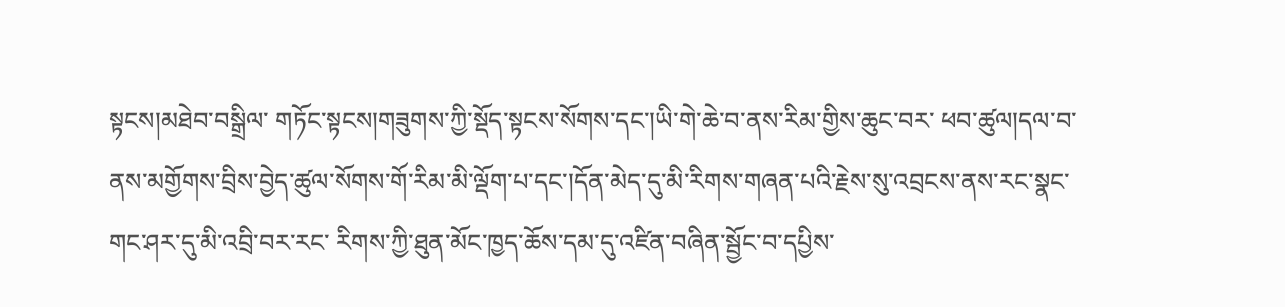སྟངས།མཐེབ་བསྒྲིལ་ གཏོང་སྟངས།གཟུགས་ཀྱི་སྡོད་སྟངས་སོགས་དང་།ཡི་གེ་ཆེ་བ་ནས་རིམ་གྱིས་ཆུང་བར་ ཕབ་ཚུལ།དལ་བ་ནས་མགྱོགས་བྲིས་བྱེད་ཚུལ་སོགས་གོ་རིམ་མི་ལྡོག་པ་དང་།དོན་མེད་དུ་མི་རིགས་གཞན་པའི་རྗེས་སུ་འབྲངས་ནས་རང་སྣང་གང་ཤར་དུ་མི་འབྲི་བར་རང་ རིགས་ཀྱི་ཐུན་མོང་ཁྱད་ཆོས་དམ་དུ་འཛིན་བཞིན་སྦྱོང་བ་དཔྱིས་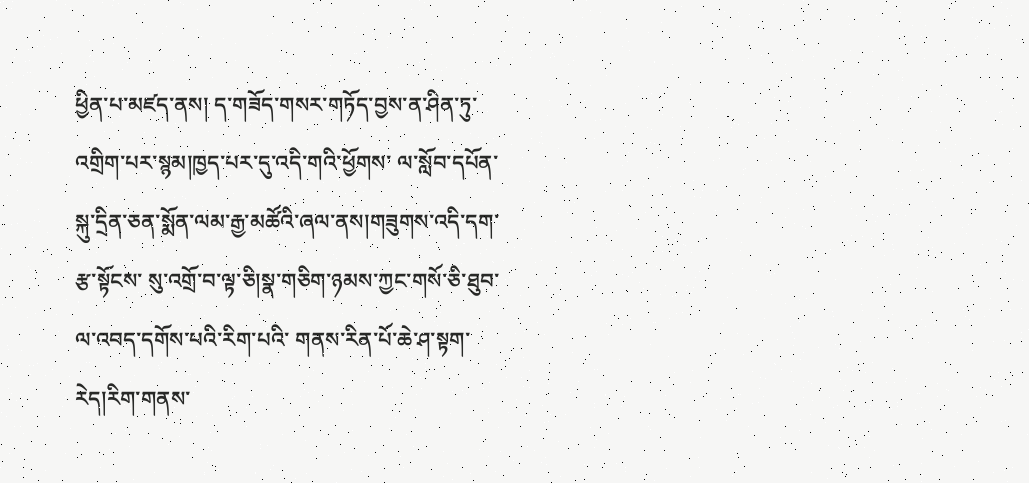ཕྱིན་པ་མཛད་ནས། ད་གཟོད་གསར་གཏོད་བྱས་ན་ཤིན་ཏུ་འགྲིག་པར་སྙམ།ཁྱད་པར་དུ་འདི་གའི་ཕྱོགས་ ལ་སློབ་དཔོན་སྐུ་དྲིན་ཅན་སྨོན་ལམ་རྒྱ་མཚོའི་ཞལ་ནས།གཟུགས་འདི་དག་རྩ་སྟོངས་ སུ་འགྲོ་བ་ལྟ་ཅི།སྣ་གཅིག་ཉམས་ཀྱང་གསོ་ཅི་ཐུབ་ལ་འབད་དགོས་པའི་རིག་པའི་ གནས་རིན་པོ་ཆེ་ཤ་སྟག་རེད།རིག་གནས་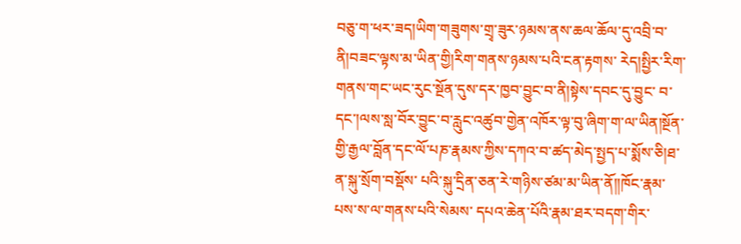བཅུ་ག་ཕར་ཟད།ཡིག་གཟུགས་གྲྭ་ཟུར་ཉམས་ནས་ཆལ་ཆོལ་དུ་འབྲི་བ་ནི།བཟང་ལྟས་མ་ཡིན་གྱི།རིག་གནས་ཉམས་པའི་ངན་རྟགས་ རེད།སྤྱིར་རིག་གནས་གང་ཡང་རུང་སྔོན་དུས་དར་ཁྱབ་བྱུང་བ་ནི།སྟེས་དབང་དུ་བྱུང་ བ་དང་།ལས་སླ་བོར་བྱུང་བ་རླུང་འཚུབ་གྱེན་འཁོར་ལྟ་བུ་ཞིག་ག་ལ་ཡིན།སྔོན་གྱི་རྒྱལ་བློན་དང་ལོ་པཎ་རྣམས་ཀྱིས་དཀའ་བ་ཚད་མེད་སྤྱད་པ་སྨོས་ཅི།ཐ་ན་སྐུ་སྲོག་བསྡོས་ པའི་སྐུ་དྲིན་ཅན་རེ་གཉིས་ཙམ་མ་ཡིན་ནོ།།ཁོང་རྣམ་པས་ས་ལ་གནས་པའི་སེམས་ དཔའ་ཆེན་པོའི་རྣམ་ཐར་བདག་གིར་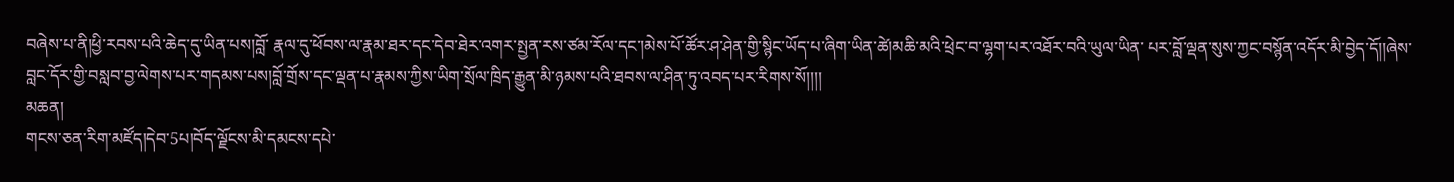བཞེས་པ་ནི།ཕྱི་རབས་པའི་ཆེད་དུ་ཡིན་པས།བློ་ རྣལ་དུ་ཕོབས་ལ་རྣམ་ཐར་དང་དེབ་ཐེར་འགར་སྤྱན་རས་ཙམ་རོལ་དང་།མེས་པོ་ཚོར་ཤ་ཤེན་གྱི་སྙིང་ཡོད་པ་ཞིག་ཡིན་ཚེ།མཆི་མའི་ཕྲེང་བ་ལྷག་པར་འཐོར་བའི་ཡུལ་ཡིན་ པར་བློ་ལྡན་སུས་ཀྱང་བསྙོན་འདོར་མི་བྱེད་དོ།།ཞེས་བླང་དོར་གྱི་བསླབ་བྱ་ལེགས་པར་གདམས་པས།བློ་གྲོས་དང་ལྡན་པ་རྣམས་ཀྱིས་ཡིག་སྲོལ་ཁྲིད་རྒྱུན་མི་ཉམས་པའི་ཐབས་ལ་ཤིན་ཏུ་འབད་པར་རིགས་སོ།།།།
མཆན།
གངས་ཅན་རིག་མཛོད།དེབ་5པ།བོད་ལྗོངས་མི་དམངས་དཔེ་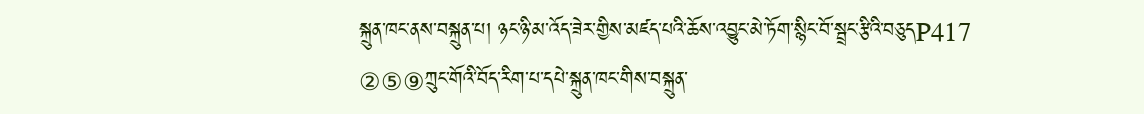སྐྲུན་ཁང་ནས་བསྐྲུན་པ། ཉང་ཉི་མ་འོད་ཟེར་གྱིས་མཛད་པའི་ཆོས་འབྱུང་མེ་ཏོག་སྙིང་བོ་སྦྲང་རྩིའི་བཅུདP417
②⑤⑨ཀྲུང་གོའི་བོད་རིག་པ་དཔེ་སྐྲུན་ཁང་གིས་བསྐྲུན་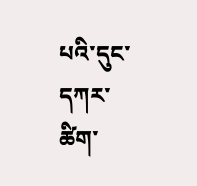པའི་དུང་དཀར་ཚིག་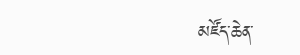མཛོད་ཆེན་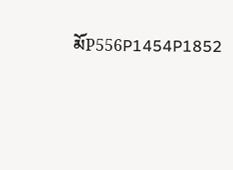མོP556P1454P1852